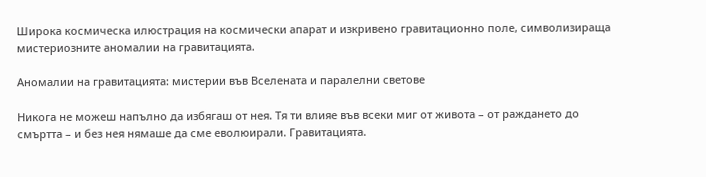Широка космическа илюстрация на космически апарат и изкривено гравитационно поле, символизираща мистериозните аномалии на гравитацията.

Аномалии на гравитацията: мистерии във Вселената и паралелни светове

Никога не можеш напълно да избягаш от нея. Тя ти влияе във всеки миг от живота – от раждането до смъртта – и без нея нямаше да сме еволюирали. Гравитацията.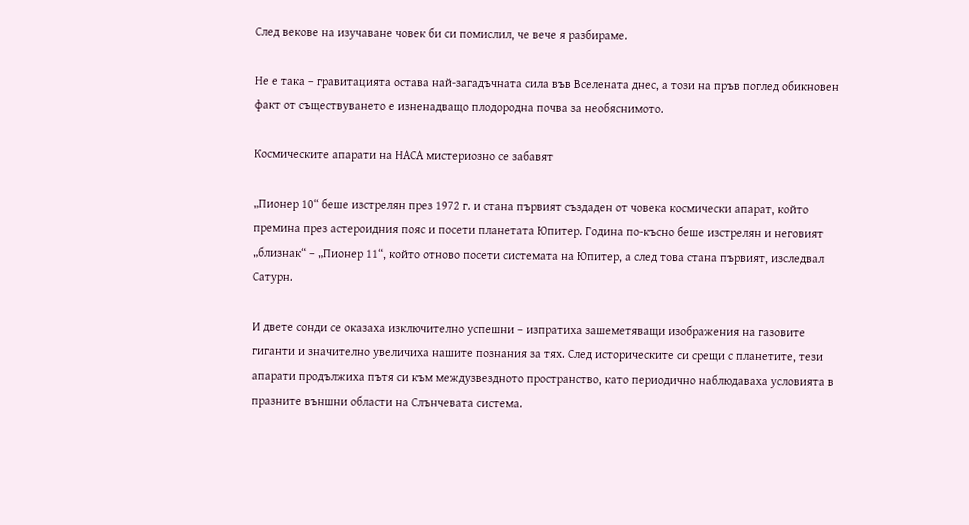След векове на изучаване човек би си помислил, че вече я разбираме.

Не е така – гравитацията остава най-загадъчната сила във Вселената днес, а този на пръв поглед обикновен факт от съществуването е изненадващо плодородна почва за необяснимото.

Космическите апарати на НАСА мистериозно се забавят

„Пионер 10“ беше изстрелян през 1972 г. и стана първият създаден от човека космически апарат, който премина през астероидния пояс и посети планетата Юпитер. Година по-късно беше изстрелян и неговият „близнак“ – „Пионер 11“, който отново посети системата на Юпитер, а след това стана първият, изследвал Сатурн.

И двете сонди се оказаха изключително успешни – изпратиха зашеметяващи изображения на газовите гиганти и значително увеличиха нашите познания за тях. След историческите си срещи с планетите, тези апарати продължиха пътя си към междузвездното пространство, като периодично наблюдаваха условията в празните външни области на Слънчевата система.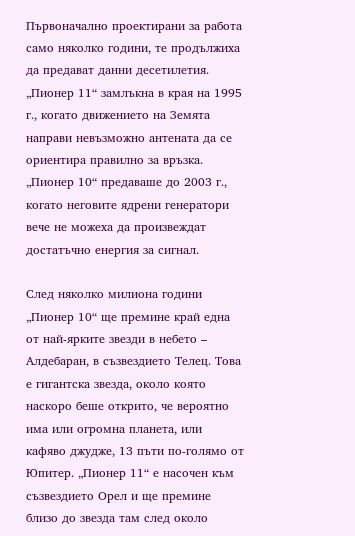Първоначално проектирани за работа само няколко години, те продължиха да предават данни десетилетия. „Пионер 11“ замлъкна в края на 1995 г., когато движението на Земята направи невъзможно антената да се ориентира правилно за връзка. „Пионер 10“ предаваше до 2003 г., когато неговите ядрени генератори вече не можеха да произвеждат достатъчно енергия за сигнал.

След няколко милиона години „Пионер 10“ ще премине край една от най-ярките звезди в небето – Алдебаран, в съзвездието Телец. Това е гигантска звезда, около която наскоро беше открито, че вероятно има или огромна планета, или кафяво джудже, 13 пъти по-голямо от Юпитер. „Пионер 11“ е насочен към съзвездието Орел и ще премине близо до звезда там след около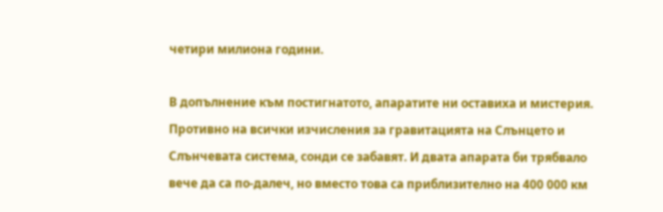четири милиона години.

В допълнение към постигнатото, апаратите ни оставиха и мистерия. Противно на всички изчисления за гравитацията на Слънцето и Слънчевата система, сонди се забавят. И двата апарата би трябвало вече да са по-далеч, но вместо това са приблизително на 400 000 км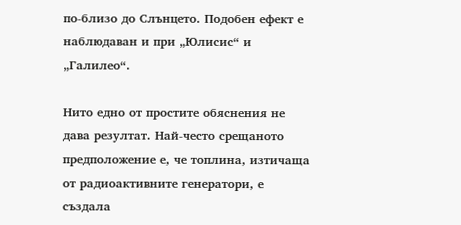по-близо до Слънцето. Подобен ефект е наблюдаван и при „Юлисис“ и „Галилео“.

Нито едно от простите обяснения не дава резултат. Най-често срещаното предположение е, че топлина, изтичаща от радиоактивните генератори, е създала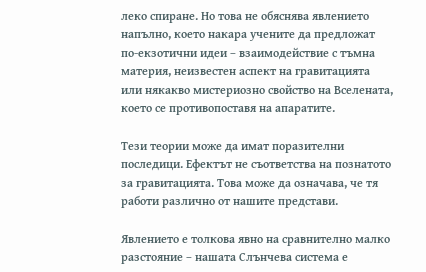леко спиране. Но това не обяснява явлението напълно, което накара учените да предложат по-екзотични идеи – взаимодействие с тъмна материя, неизвестен аспект на гравитацията или някакво мистериозно свойство на Вселената, което се противопоставя на апаратите.

Тези теории може да имат поразителни последици. Ефектът не съответства на познатото за гравитацията. Това може да означава, че тя работи различно от нашите представи.

Явлението е толкова явно на сравнително малко разстояние – нашата Слънчева система е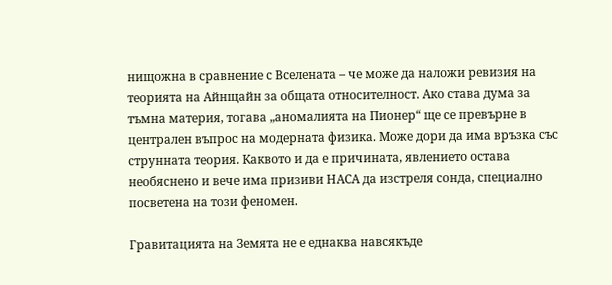нищожна в сравнение с Вселената – че може да наложи ревизия на теорията на Айнщайн за общата относителност. Ако става дума за тъмна материя, тогава „аномалията на Пионер“ ще се превърне в централен въпрос на модерната физика. Може дори да има връзка със струнната теория. Каквото и да е причината, явлението остава необяснено и вече има призиви НАСА да изстреля сонда, специално посветена на този феномен.

Гравитацията на Земята не е еднаква навсякъде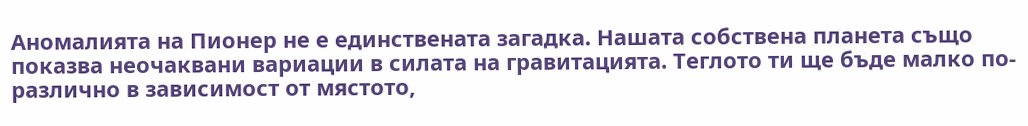Аномалията на Пионер не е единствената загадка. Нашата собствена планета също показва неочаквани вариации в силата на гравитацията. Теглото ти ще бъде малко по-различно в зависимост от мястото,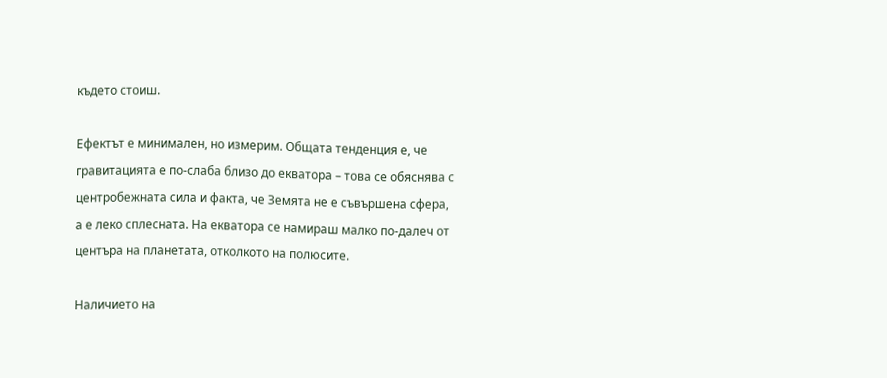където стоиш.

Ефектът е минимален, но измерим. Общата тенденция е, че гравитацията е по-слаба близо до екватора – това се обяснява с центробежната сила и факта, че Земята не е съвършена сфера, а е леко сплесната. На екватора се намираш малко по-далеч от центъра на планетата, отколкото на полюсите.

Наличието на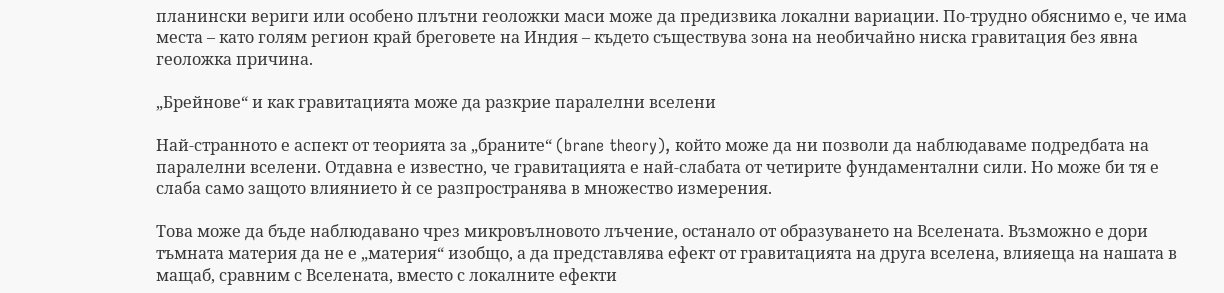планински вериги или особено плътни геоложки маси може да предизвика локални вариации. По-трудно обяснимо е, че има места – като голям регион край бреговете на Индия – където съществува зона на необичайно ниска гравитация без явна геоложка причина.

„Брейнове“ и как гравитацията може да разкрие паралелни вселени

Най-странното е аспект от теорията за „браните“ (brane theory), който може да ни позволи да наблюдаваме подредбата на паралелни вселени. Отдавна е известно, че гравитацията е най-слабата от четирите фундаментални сили. Но може би тя е слаба само защото влиянието ѝ се разпространява в множество измерения.

Това може да бъде наблюдавано чрез микровълновото лъчение, останало от образуването на Вселената. Възможно е дори тъмната материя да не е „материя“ изобщо, а да представлява ефект от гравитацията на друга вселена, влияеща на нашата в мащаб, сравним с Вселената, вместо с локалните ефекти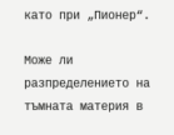като при „Пионер“.

Може ли разпределението на тъмната материя в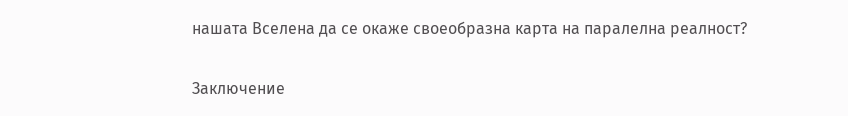нашата Вселена да се окаже своеобразна карта на паралелна реалност?

Заключение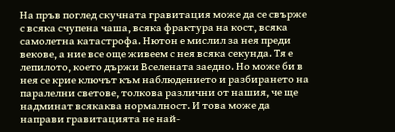На пръв поглед скучната гравитация може да се свърже с всяка счупена чаша, всяка фрактура на кост, всяка самолетна катастрофа. Нютон е мислил за нея преди векове, а ние все още живеем с нея всяка секунда. Тя е лепилото, което държи Вселената заедно. Но може би в нея се крие ключът към наблюдението и разбирането на паралелни светове, толкова различни от нашия, че ще надминат всякаква нормалност. И това може да направи гравитацията не най-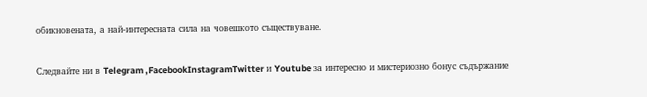обикновената, а най-интересната сила на човешкото съществуване.


Следвайте ни в Telegram ,FacebookInstagramTwitter и Youtube за интересно и мистериозно бонус съдържание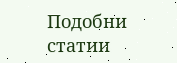Подобни статии